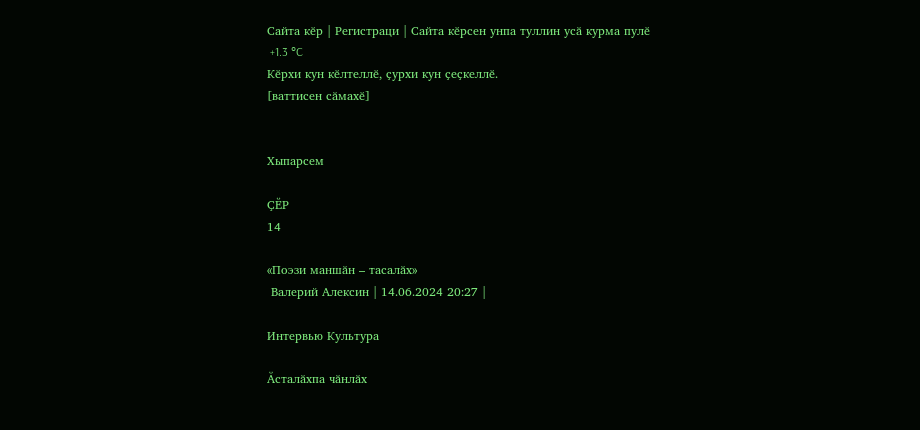Сайта кӗр | Регистраци | Сайта кӗрсен унпа туллин усӑ курма пулӗ
 +1.3 °C
Кӗрхи кун кӗлтеллӗ, ҫурхи кун ҫеҫкеллӗ.
[ваттисен сӑмахӗ]


Хыпарсем

ҪӖР
14

«Поэзи маншӑн – тасалӑх»
 Валерий Алексин | 14.06.2024 20:27 |

Интервью Культура

Ӑсталӑхпа чӑнлӑх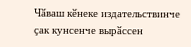Чӑваш кӗнеке издательствинче ҫак кунсенче вырӑссен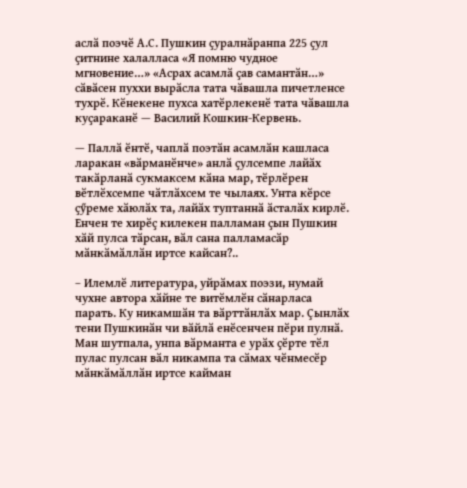аслӑ поэчӗ А.С. Пушкин ҫуралнӑранпа 225 ҫул ҫитнине халалласа «Я помню чудное мгновение…» «Асрах асамлӑ ҫав самантӑн…» сӑвӑсен пуххи вырӑсла тата чӑвашла пичетленсе тухрӗ. Кӗнекене пухса хатӗрлекенӗ тата чӑвашла куҫараканӗ — Василий Кошкин-Кервень.

— Паллӑ ӗнтӗ, чаплӑ поэтӑн асамлӑн кашласа ларакан «вӑрманӗнче» анлӑ ҫулсемпе лайӑх такӑрланӑ сукмаксем кӑна мар, тӗрлӗрен вӗтлӗхсемпе чӑтлӑхсем те чылаях. Унта кӗрсе ҫӳреме хӑюлӑх та, лайӑх туптаннӑ ӑсталӑх кирлӗ. Енчен те хирӗҫ килекен палламан ҫын Пушкин хӑй пулса тӑрсан, вӑл сана палламасӑр мӑнкӑмӑллӑн иртсе кайсан?..

– Илемлӗ литература, уйрӑмах поэзи, нумай чухне автора хӑйне те витӗмлӗн сӑнарласа парать. Ку никамшӑн та вӑрттӑнлӑх мар. Ҫынлӑх тени Пушкинӑн чи вӑйлӑ енӗсенчен пӗри пулнӑ. Ман шутпала, унпа вӑрманта е урӑх ҫӗрте тӗл пулас пулсан вӑл никампа та сӑмах чӗнмесӗр мӑнкӑмӑллӑн иртсе кайман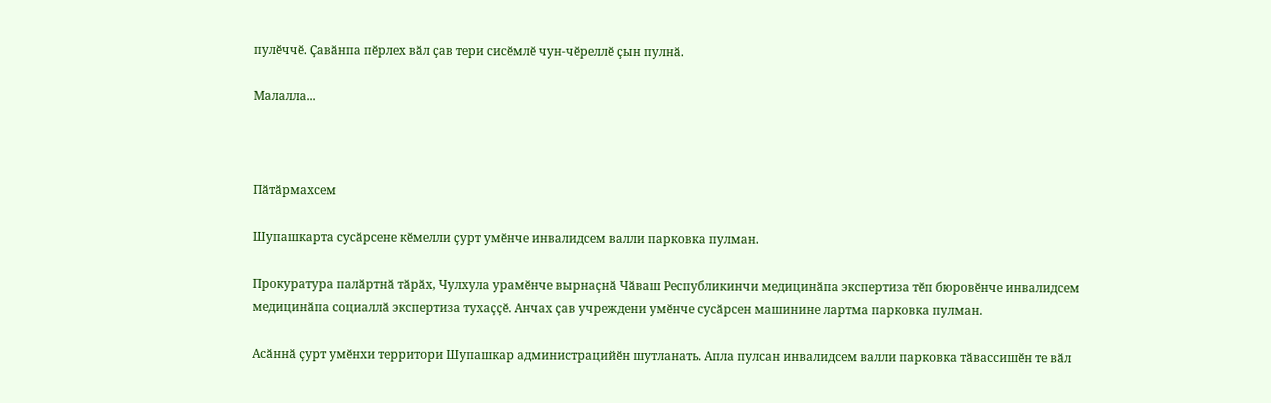пулӗччӗ. Ҫавӑнпа пӗрлех вӑл ҫав тери сисӗмлӗ чун-чӗреллӗ ҫын пулнӑ.

Малалла...



Пӑтӑрмахсем

Шупашкарта сусӑрсене кӗмелли ҫурт умӗнче инвалидсем валли парковка пулман.

Прокуратура палӑртнӑ тӑрӑх, Чулхула урамӗнче вырнаҫнӑ Чӑваш Республикинчи медицинӑпа экспертиза тӗп бюровӗнче инвалидсем медицинӑпа социаллӑ экспертиза тухаҫҫӗ. Анчах ҫав учреждени умӗнче сусӑрсен машинине лартма парковка пулман.

Асӑннӑ ҫурт умӗнхи территори Шупашкар администрацийӗн шутланать. Апла пулсан инвалидсем валли парковка тӑвассишӗн те вӑл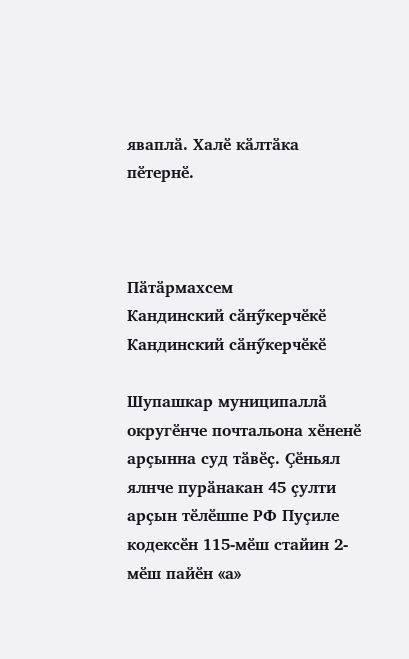яваплӑ. Халӗ кӑлтӑка пӗтернӗ.



Пӑтӑрмахсем
Кандинский сӑнӳкерчӗкӗ
Кандинский сӑнӳкерчӗкӗ

Шупашкар муниципаллӑ округӗнче почтальона хӗненӗ арҫынна суд тӑвӗҫ. Ҫӗньял ялнче пурӑнакан 45 ҫулти арҫын тӗлӗшпе РФ Пуҫиле кодексӗн 115-мӗш стайин 2-мӗш пайӗн «а»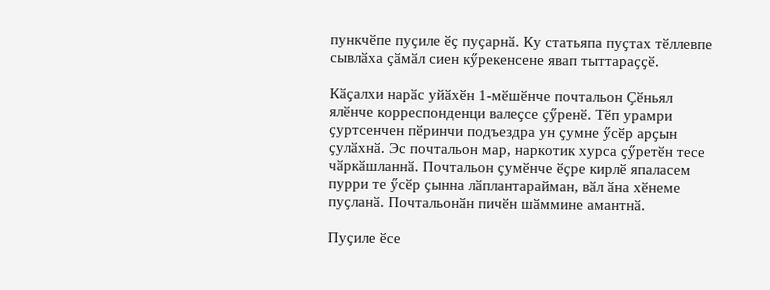пункчӗпе пуҫиле ӗҫ пуҫарнӑ. Ку статьяпа пуҫтах тӗллевпе сывлӑха ҫӑмӑл сиен кӳрекенсене явап тыттараҫҫӗ.

Кӑҫалхи нарӑс уйӑхӗн 1-мӗшӗнче почтальон Ҫӗньял ялӗнче корреспонденци валеҫсе ҫӳренӗ. Тӗп урамри ҫуртсенчен пӗринчи подъездра ун ҫумне ӳсӗр арҫын ҫулӑхнӑ. Эс почтальон мар, наркотик хурса ҫӳретӗн тесе чӑркӑшланнӑ. Почтальон ҫумӗнче ӗҫре кирлӗ япаласем пурри те ӳсӗр ҫынна лӑплантарайман, вӑл ӑна хӗнеме пуҫланӑ. Почтальонӑн пичӗн шӑммине амантнӑ.

Пуҫиле ӗсе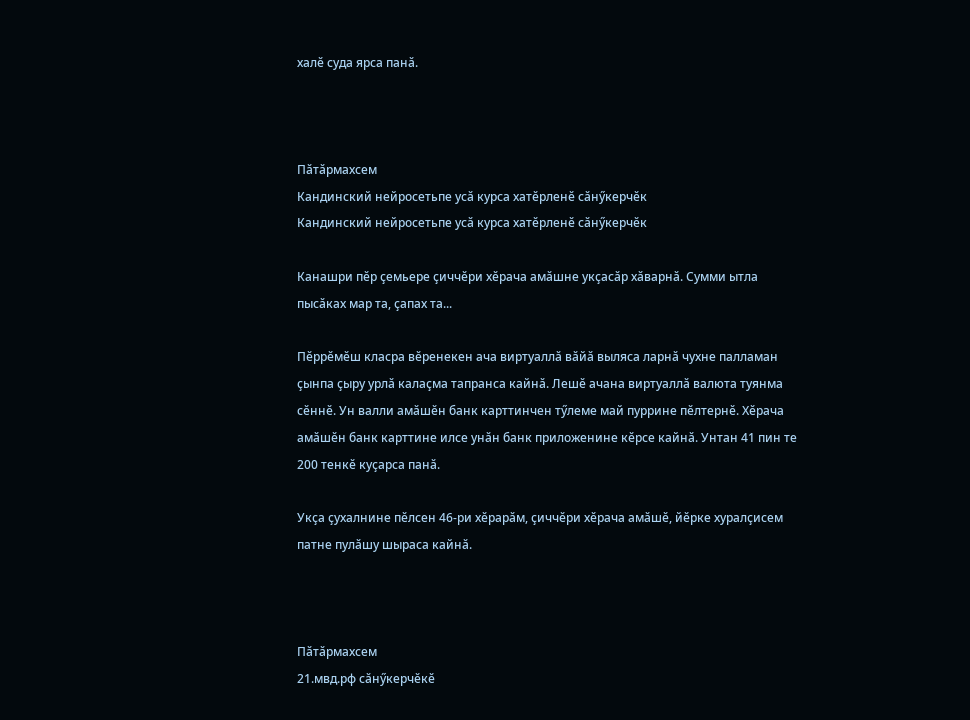халӗ суда ярса панӑ.



Пӑтӑрмахсем
Кандинский нейросетьпе усӑ курса хатӗрленӗ сӑнӳкерчӗк
Кандинский нейросетьпе усӑ курса хатӗрленӗ сӑнӳкерчӗк

Канашри пӗр ҫемьере ҫиччӗри хӗрача амӑшне укҫасӑр хӑварнӑ. Сумми ытла пысӑках мар та, ҫапах та...

Пӗррӗмӗш класра вӗренекен ача виртуаллӑ вӑйӑ выляса ларнӑ чухне палламан ҫынпа ҫыру урлӑ калаҫма тапранса кайнӑ. Лешӗ ачана виртуаллӑ валюта туянма сӗннӗ. Ун валли амӑшӗн банк карттинчен тӳлеме май пуррине пӗлтернӗ. Хӗрача амӑшӗн банк карттине илсе унӑн банк приложенине кӗрсе кайнӑ. Унтан 41 пин те 200 тенкӗ куҫарса панӑ.

Укҫа ҫухалнине пӗлсен 46-ри хӗрарӑм, ҫиччӗри хӗрача амӑшӗ, йӗрке хуралҫисем патне пулӑшу шыраса кайнӑ.



Пӑтӑрмахсем
21.мвд.рф сӑнӳкерчӗкӗ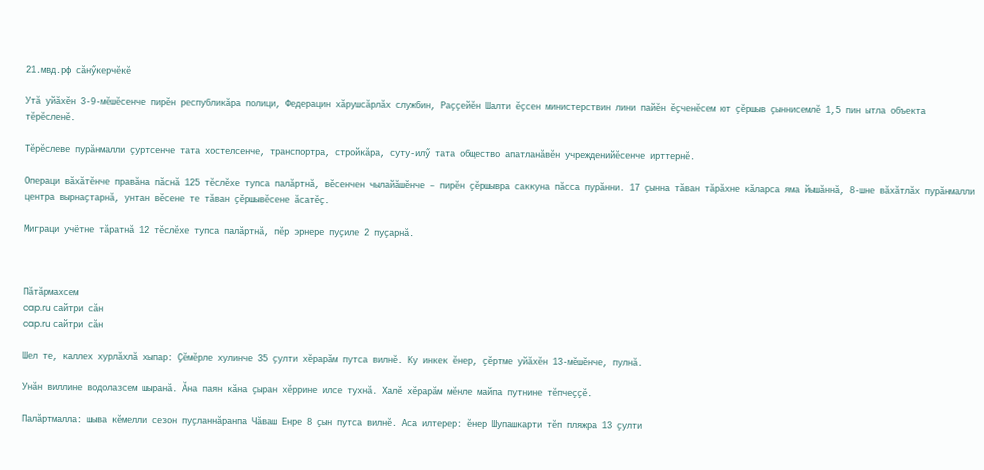21.мвд.рф сӑнӳкерчӗкӗ

Утӑ уйӑхӗн 3-9-мӗшӗсенче пирӗн республикӑра полици, Федерацин хӑрушсӑрлӑх службин, Раҫҫейӗн Шалти ӗҫсен министерствин лини пайӗн ӗҫченӗсем ют ҫӗршыв ҫыннисемлӗ 1,5 пин ытла объекта тӗрӗсленӗ.

Тӗрӗслеве пурӑнмалли ҫуртсенче тата хостелсенче, транспортра, стройкӑра, суту-илӳ тата общество апатланӑвӗн учрежденийӗсенче ирттернӗ.

Операци вӑхӑтӗнче правӑна пӑснӑ 125 тӗслӗхе тупса палӑртнӑ, вӗсенчен чылайӑшӗнче – пирӗн ҫӗршывра саккуна пӑсса пурӑнни. 17 ҫынна тӑван тӑрӑхне кӑларса яма йышӑннӑ, 8-шне вӑхӑтлӑх пурӑнмалли центра вырнаҫтарнӑ, унтан вӗсене те тӑван ҫӗршывӗсене ӑсатӗҫ.

Миграци учётне тӑратнӑ 12 тӗслӗхе тупса палӑртнӑ, пӗр эрнере пуҫиле 2 пуҫарнӑ.



Пӑтӑрмахсем
cap.ru сайтри сӑн
cap.ru сайтри сӑн

Шел те, каллех хурлӑхлӑ хыпар: Ҫӗмӗрле хулинче 35 ҫулти хӗрарӑм путса вилнӗ. Ку инкек ӗнер, ҫӗртме уйӑхӗн 13-мӗшӗнче, пулнӑ.

Унӑн виллине водолазсем шыранӑ. Ӑна паян кӑна ҫыран хӗррине илсе тухнӑ. Халӗ хӗрарӑм мӗнле майпа путнине тӗпчеҫҫӗ.

Палӑртмалла: шыва кӗмелли сезон пуҫланнӑранпа Чӑваш Енре 8 ҫын путса вилнӗ. Аса илтерер: ӗнер Шупашкарти тӗп пляжра 13 ҫулти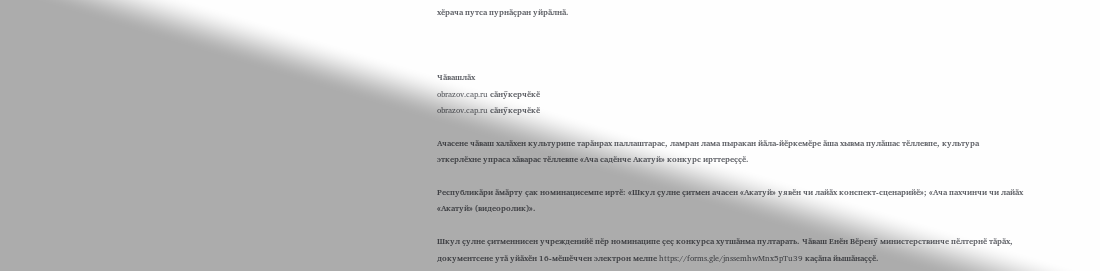хӗрача путса пурнӑҫран уйрӑлнӑ.



Чӑвашлӑх
obrazov.cap.ru сӑнӳкерчӗкӗ
obrazov.cap.ru сӑнӳкерчӗкӗ

Ачасене чӑваш халӑхен культурипе тарӑнрах паллаштарас, ламран лама пыракан йӑла-йӗркемӗре ӑша хывма пулӑшас тӗллевпе, культура эткерлӗхне упраса хӑварас тӗллевпе «Ача садӗнче Акатуй» конкурс ирттереҫҫӗ.

Республикӑри ӑмӑрту ҫак номинацисемпе иртӗ: «Шкул ҫулне ҫитмен ачасен «Акатуй» уявӗн чи лайӑх конспект-сценарийӗ»; «Ача пахчинчи чи лайӑх «Акатуй» (видеоролик)».

Шкул ҫулне ҫитменнисен учрежденийӗ пӗр номинаципе ҫеҫ конкурса хутшӑнма пултарать. Чӑваш Енӗн Вӗренӳ министерствинче пӗлтернӗ тӑрӑх, документсене утӑ уйӑхӗн 16-мӗшӗччен электрон мелпе https://forms.gle/jnssemhwMnx5pTu39 каҫӑпа йышӑнаҫҫӗ.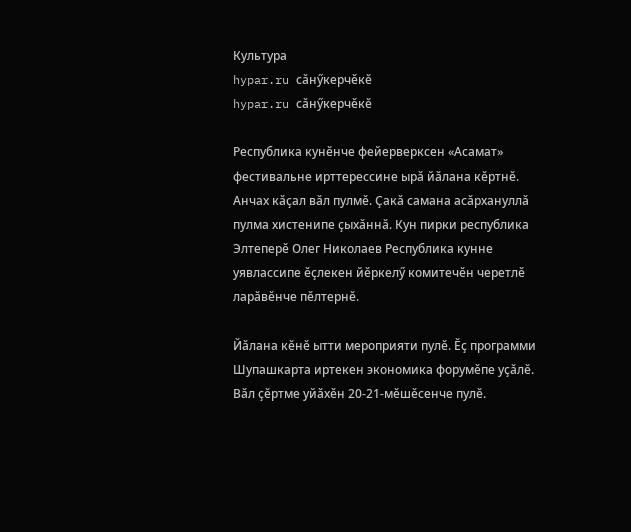Культура
hypar.ru сӑнӳкерчӗкӗ
hypar.ru сӑнӳкерчӗкӗ

Республика кунӗнче фейерверксен «Асамат» фестивальне ирттерессине ырӑ йӑлана кӗртнӗ. Анчах кӑҫал вӑл пулмӗ. Ҫакӑ самана асӑрхануллӑ пулма хистенипе ҫыхӑннӑ. Кун пирки республика Элтеперӗ Олег Николаев Республика кунне уявлассипе ӗҫлекен йӗркелӳ комитечӗн черетлӗ ларӑвӗнче пӗлтернӗ.

Йӑлана кӗнӗ ытти мероприяти пулӗ. Ӗҫ программи Шупашкарта иртекен экономика форумӗпе уҫӑлӗ. Вӑл ҫӗртме уйӑхӗн 20-21-мӗшӗсенче пулӗ.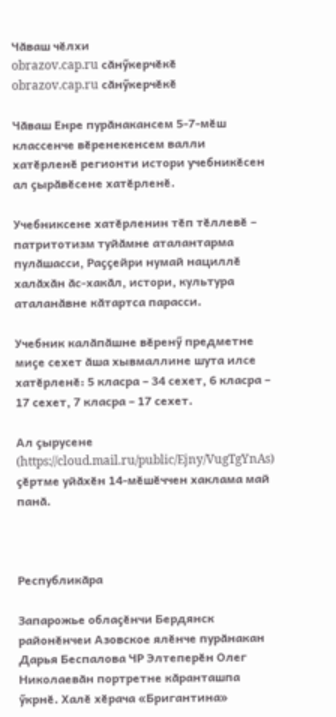Чӑваш чӗлхи
obrazov.cap.ru сӑнӳкерчӗкӗ
obrazov.cap.ru сӑнӳкерчӗкӗ

Чӑваш Енре пурӑнакансем 5-7-мӗш классенче вӗренекенсем валли хатӗрленӗ регионти истори учебникӗсен ал ҫырӑвӗсене хатӗрленӗ.

Учебниксене хатӗрленин тӗп тӗллевӗ – патритотизм туйӑмне аталантарма пулӑшасси, Раҫҫейри нумай нациллӗ халӑхӑн ӑс-хакӑл, истори, культура аталанӑвне кӑтартса парасси.

Учебник калӑпӑшне вӗренӳ предметне миҫе сехет ӑша хывмаллине шута илсе хатӗрленӗ: 5 класра – 34 сехет, 6 класра – 17 сехет, 7 класра – 17 сехет.

Ал ҫырусене (https://cloud.mail.ru/public/Ejny/VugTgYnAs) ҫӗртме уйӑхӗн 14-мӗшӗччен хаклама май панӑ.



Республикӑра

Запарожье облаҫӗнчи Бердянск районӗнчеи Азовское ялӗнче пурӑнакан Дарья Беспалова ЧР Элтеперӗн Олег Николаевӑн портретне кӑранташпа ӳкрнӗ. Халӗ хӗрача «Бригантина»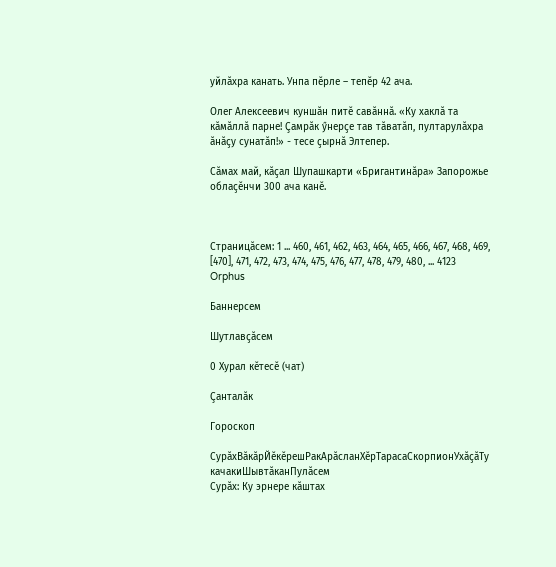уйлӑхра канать. Унпа пӗрле – тепӗр 42 ача.

Олег Алексеевич куншӑн питӗ савӑннӑ. «Ку хаклӑ та кӑмӑллӑ парне! Ҫамрӑк ӳнерҫе тав тӑватӑп, пултарулӑхра ӑнӑҫу сунатӑп!» - тесе ҫырнӑ Элтепер.

Сӑмах май, кӑҫал Шупашкарти «Бригантинӑра» Запорожье облаҫӗнчи 300 ача канӗ.



Страницӑсем: 1 ... 460, 461, 462, 463, 464, 465, 466, 467, 468, 469, [470], 471, 472, 473, 474, 475, 476, 477, 478, 479, 480, ... 4123
Orphus

Баннерсем

Шутлавҫӑсем

0 Хурал кӗтесӗ (чат)

Ҫанталӑк

Гороскоп

СурӑхВӑкӑрЙӗкӗрешРакАрӑсланХӗрТарасаСкорпионУхӑҫӑТу качакиШывтӑканПулӑсем
Сурӑх: Ку эрнере кӑштах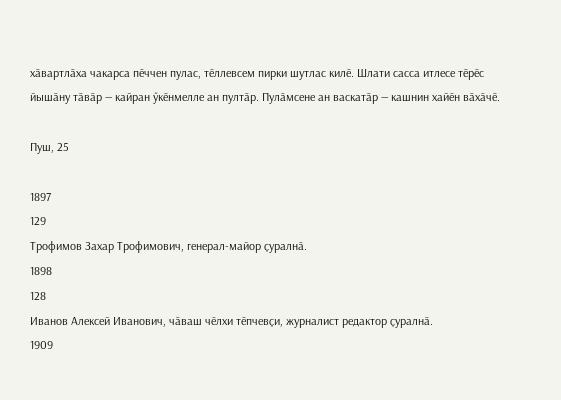хӑвартлӑха чакарса пӗччен пулас, тӗллевсем пирки шутлас килӗ. Шлати сасса итлесе тӗрӗс йышӑну тӑвӑр — кайран ӳкӗнмелле ан пултӑр. Пулӑмсене ан васкатӑр — кашнин хайӗн вӑхӑчӗ.

Пуш, 25

1897
129
Трофимов Захар Трофимович, генерал-майор ҫуралнӑ.
1898
128
Иванов Алексей Иванович, чӑваш чӗлхи тӗпчевҫи, журналист редактор ҫуралнӑ.
1909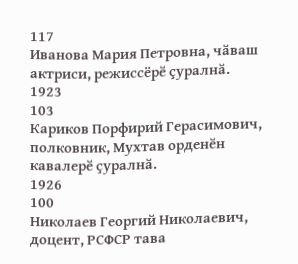117
Иванова Мария Петровна, чӑваш актриси, режиссёрӗ ҫуралнӑ.
1923
103
Кариков Порфирий Герасимович, полковник, Мухтав орденӗн кавалерӗ ҫуралнӑ.
1926
100
Николаев Георгий Николаевич, доцент, РСФСР тава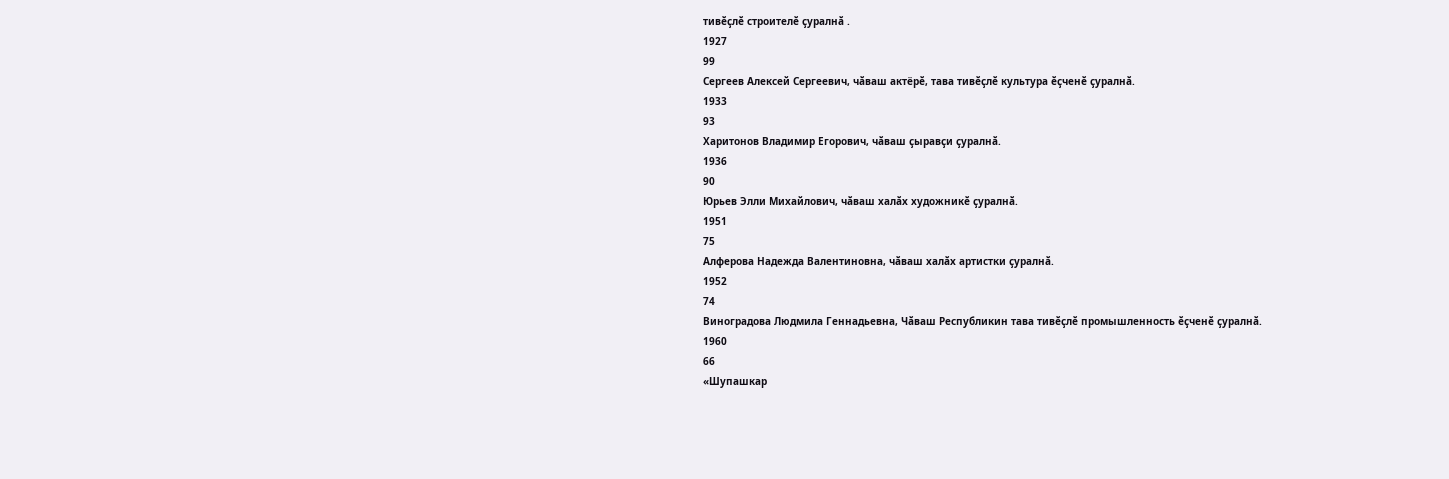тивӗҫлӗ строителӗ ҫуралнӑ .
1927
99
Сергеев Алексей Сергеевич, чӑваш актёрӗ, тава тивӗҫлӗ культура ӗҫченӗ ҫуралнӑ.
1933
93
Харитонов Владимир Eгорович, чӑваш ҫыравҫи ҫуралнӑ.
1936
90
Юрьев Элли Михайлович, чӑваш халӑх художникӗ ҫуралнӑ.
1951
75
Алферова Надежда Валентиновна, чӑваш халӑх артистки ҫуралнӑ.
1952
74
Виноградова Людмила Геннадьевна, Чӑваш Республикин тава тивӗҫлӗ промышленность ӗҫченӗ ҫуралнӑ.
1960
66
«Шупашкар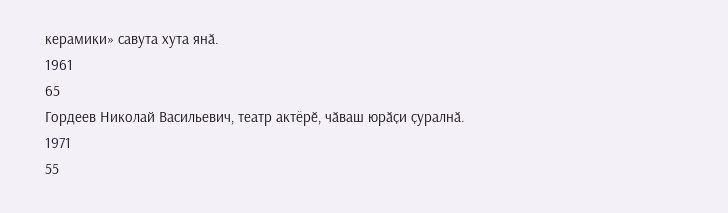керамики» савута хута янӑ.
1961
65
Гордеев Николай Васильевич, театр актёрӗ, чӑваш юрӑҫи ҫуралнӑ.
1971
55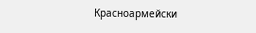Красноармейски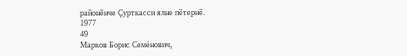районӗнче Ҫурткасси ялне пӗтернӗ.
1977
49
Марков Борис Семёнович,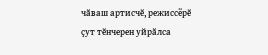чӑваш артисчӗ, режиссёрӗ ҫут тӗнчерен уйрӑлса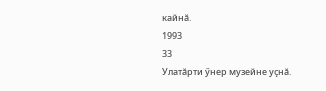кайнӑ.
1993
33
Улатӑрти ӳнер музейне уҫнӑ.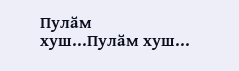Пулӑм хуш...Пулӑм хуш...